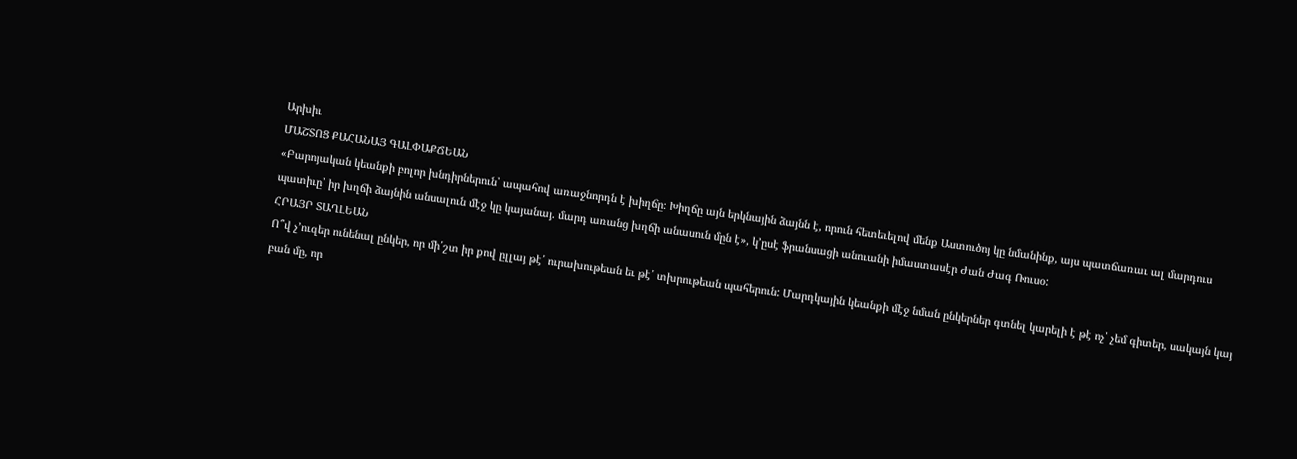Արխիւ
ՄԱՇՏՈՑ ՔԱՀԱՆԱՅ ԳԱԼՓԱՔՃԵԱՆ
«Բարոյական կեանքի բոլոր խնդիրներուն՝ ապահով առաջնորդն է խիղճը։ Խիղճը այն երկնային ձայնն է, որուն հետեւելով մենք Աստուծոյ կը նմանինք, այս պատճառաւ ալ մարդուս պատիւը՝ իր խղճի ձայնին անսալուն մէջ կը կայանայ. մարդ առանց խղճի անասուն մըն է», կ՚ըսէ ֆրանսացի անուանի իմաստասէր Ժան Ժագ Ռուսօ:
ՀՐԱՅՐ ՏԱՂԼԵԱՆ
Ո՞վ չ՚ուզեր ունենալ ընկեր, որ մի՛շտ իր քով ըլլայ թէ՛ ուրախութեան եւ թէ՛ տխրութեան պահերուն: Մարդկային կեանքի մէջ նման ընկերներ գտնել կարելի է թէ ոչ՝ չեմ գիտեր, սակայն կայ բան մը, որ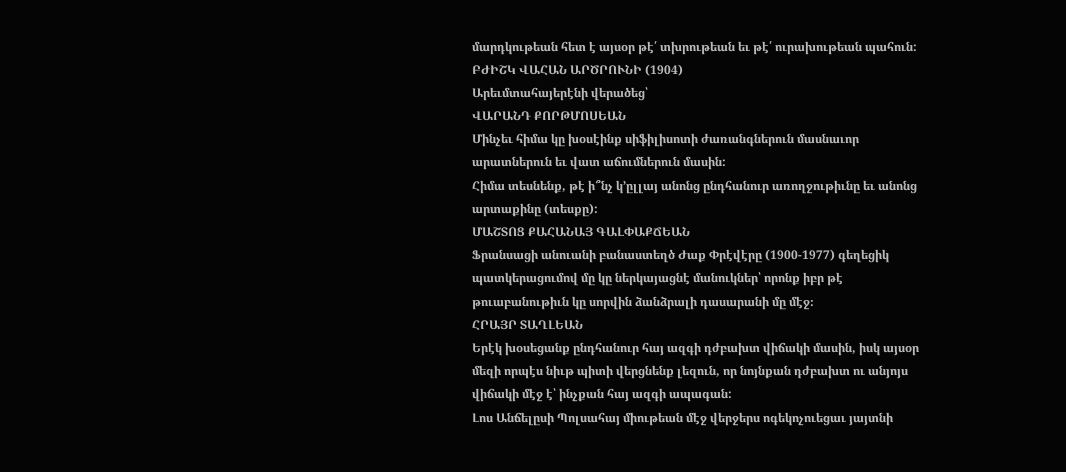մարդկութեան հետ է այսօր թէ՛ տխրութեան եւ թէ՛ ուրախութեան պահուն:
ԲԺԻՇԿ ՎԱՀԱՆ ԱՐԾՐՈՒՆԻ (1904)
Արեւմտահայերէնի վերածեց՝
ՎԱՐԱՆԴ ՔՈՐԹՄՈՍԵԱՆ
Մինչեւ հիմա կը խօսէինք սիֆիլիսոտի ժառանգներուն մասնաւոր արատներուն եւ վատ աճումներուն մասին:
Հիմա տեսնենք, թէ ի՞նչ կ՚ըլլայ անոնց ընդհանուր առողջութիւնը եւ անոնց արտաքինը (տեսքը):
ՄԱՇՏՈՑ ՔԱՀԱՆԱՅ ԳԱԼՓԱՔՃԵԱՆ
Ֆրանսացի անուանի բանաստեղծ Ժաք Փրէվէրը (1900-1977) գեղեցիկ պատկերացումով մը կը ներկայացնէ մանուկներ՝ որոնք իբր թէ թուաբանութիւն կը սորվին ձանձրալի դասարանի մը մէջ։
ՀՐԱՅՐ ՏԱՂԼԵԱՆ
Երէկ խօսեցանք ընդհանուր հայ ազգի դժբախտ վիճակի մասին, իսկ այսօր մեզի որպէս նիւթ պիտի վերցնենք լեզուն, որ նոյնքան դժբախտ ու անյոյս վիճակի մէջ է՝ ինչքան հայ ազգի ապագան:
Լոս Անճելըսի Պոլսահայ միութեան մէջ վերջերս ոգեկոչուեցաւ յայտնի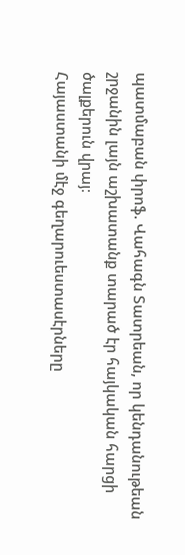պատմաբան փրոֆ. Վահագն Տատրեան, որ կենդանութեան շրջանին լայն աշխատանք տարած էր հայկական հարցի ծալքերուն վրայ։
Հայաստանի մէջ գեղարուեստասէրները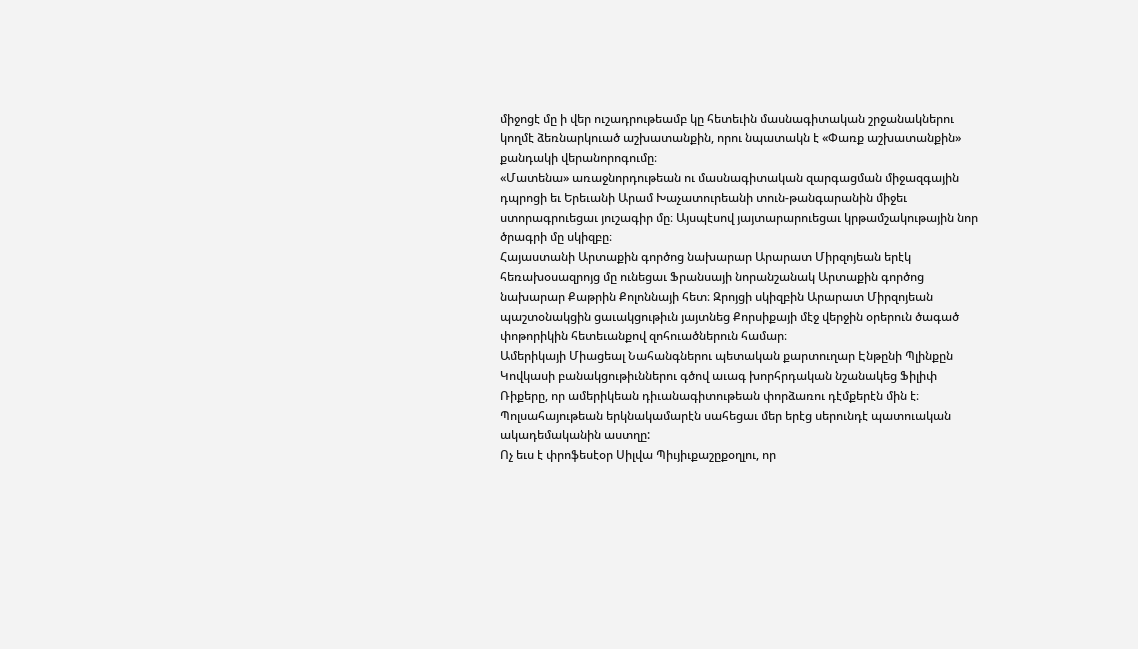միջոցէ մը ի վեր ուշադրութեամբ կը հետեւին մասնագիտական շրջանակներու կողմէ ձեռնարկուած աշխատանքին, որու նպատակն է «Փառք աշխատանքին» քանդակի վերանորոգումը։
«Մատենա» առաջնորդութեան ու մասնագիտական զարգացման միջազգային դպրոցի եւ Երեւանի Արամ Խաչատուրեանի տուն-թանգարանին միջեւ ստորագրուեցաւ յուշագիր մը։ Այսպէսով յայտարարուեցաւ կրթամշակութային նոր ծրագրի մը սկիզբը։
Հայաստանի Արտաքին գործոց նախարար Արարատ Միրզոյեան երէկ հեռախօսազրոյց մը ունեցաւ Ֆրանսայի նորանշանակ Արտաքին գործոց նախարար Քաթրին Քոլոննայի հետ։ Զրոյցի սկիզբին Արարատ Միրզոյեան պաշտօնակցին ցաւակցութիւն յայտնեց Քորսիքայի մէջ վերջին օրերուն ծագած փոթորիկին հետեւանքով զոհուածներուն համար։
Ամերիկայի Միացեալ Նահանգներու պետական քարտուղար Էնթընի Պլինքըն Կովկասի բանակցութիւններու գծով աւագ խորհրդական նշանակեց Ֆիլիփ Ռիքերը, որ ամերիկեան դիւանագիտութեան փորձառու դէմքերէն մին է։
Պոլսահայութեան երկնակամարէն սահեցաւ մեր երէց սերունդէ պատուական ակադեմականին աստղը:
Ոչ եւս է փրոֆեսէօր Սիլվա Պիւյիւքաշըքօղլու, որ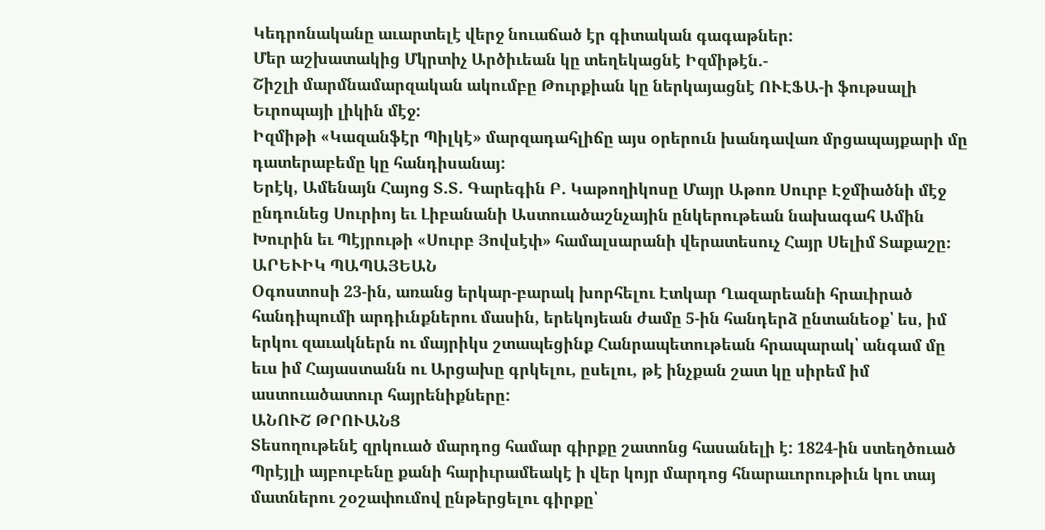Կեդրոնականը աւարտելէ վերջ նուաճած էր գիտական գագաթներ:
Մեր աշխատակից Մկրտիչ Արծիւեան կը տեղեկացնէ Իզմիթէն.-
Շիշլի մարմնամարզական ակումբը Թուրքիան կը ներկայացնէ ՈՒԷՖԱ-ի ֆութսալի Եւրոպայի լիկին մէջ:
Իզմիթի «Կազանֆէր Պիլկէ» մարզադահլիճը այս օրերուն խանդավառ մրցապայքարի մը դատերաբեմը կը հանդիսանայ:
Երէկ, Ամենայն Հայոց Տ.Տ. Գարեգին Բ. Կաթողիկոսը Մայր Աթոռ Սուրբ Էջմիածնի մէջ ընդունեց Սուրիոյ եւ Լիբանանի Աստուածաշնչային ընկերութեան նախագահ Ամին Խուրին եւ Պէյրութի «Սուրբ Յովսէփ» համալսարանի վերատեսուչ Հայր Սելիմ Տաքաշը։
ԱՐԵՒԻԿ ՊԱՊԱՅԵԱՆ
Օգոստոսի 23-ին, առանց երկար-բարակ խորհելու Էտկար Ղազարեանի հրաւիրած հանդիպումի արդիւնքներու մասին, երեկոյեան ժամը 5-ին հանդերձ ընտանեօք՝ ես, իմ երկու զաւակներն ու մայրիկս շտապեցինք Հանրապետութեան հրապարակ՝ անգամ մը եւս իմ Հայաստանն ու Արցախը գրկելու, ըսելու, թէ ինչքան շատ կը սիրեմ իմ աստուածատուր հայրենիքները:
ԱՆՈՒՇ ԹՐՈՒԱՆՑ
Տեսողութենէ զրկուած մարդոց համար գիրքը շատոնց հասանելի է: 1824-ին ստեղծուած Պրէյլի այբուբենը քանի հարիւրամեակէ ի վեր կոյր մարդոց հնարաւորութիւն կու տայ մատներու շօշափումով ընթերցելու գիրքը՝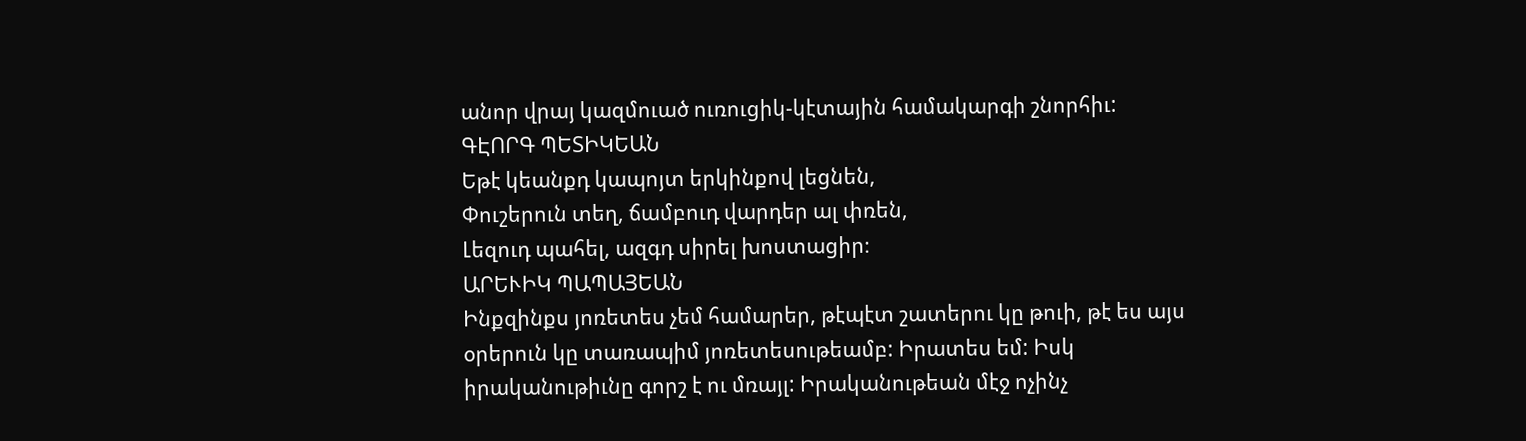անոր վրայ կազմուած ուռուցիկ-կէտային համակարգի շնորհիւ:
ԳԷՈՐԳ ՊԵՏԻԿԵԱՆ
Եթէ կեանքդ կապոյտ երկինքով լեցնեն,
Փուշերուն տեղ, ճամբուդ վարդեր ալ փռեն,
Լեզուդ պահել, ազգդ սիրել խոստացիր։
ԱՐԵՒԻԿ ՊԱՊԱՅԵԱՆ
Ինքզինքս յոռետես չեմ համարեր, թէպէտ շատերու կը թուի, թէ ես այս օրերուն կը տառապիմ յոռետեսութեամբ: Իրատես եմ: Իսկ իրականութիւնը գորշ է ու մռայլ: Իրականութեան մէջ ոչինչ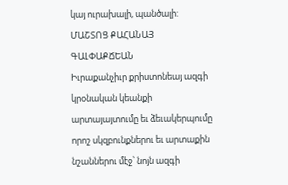կայ ուրախալի, պանծալի:
ՄԱՇՏՈՑ ՔԱՀԱՆԱՅ ԳԱԼՓԱՔՃԵԱՆ
Իւրաքանչիւր քրիստոնեայ ազգի կրօնական կեանքի արտայայտումը եւ ձեւակերպումը որոշ սկզբունքներու եւ արտաքին նշաններու մէջ՝ նոյն ազգի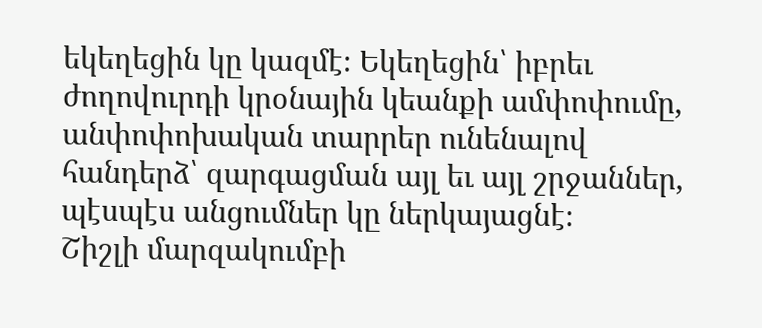եկեղեցին կը կազմէ։ Եկեղեցին՝ իբրեւ ժողովուրդի կրօնային կեանքի ամփոփումը, անփոփոխական տարրեր ունենալով հանդերձ՝ զարգացման այլ եւ այլ շրջաններ, պէսպէս անցումներ կը ներկայացնէ։
Շիշլի մարզակումբի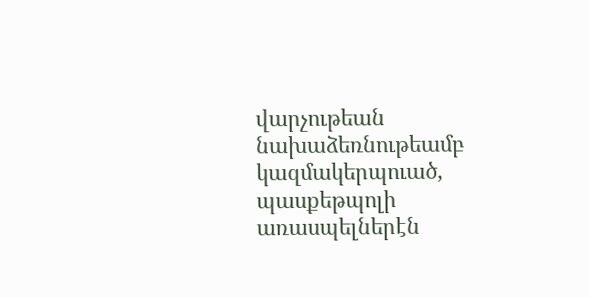վարչութեան նախաձեռնութեամբ կազմակերպուած, պասքեթպոլի առասպելներէն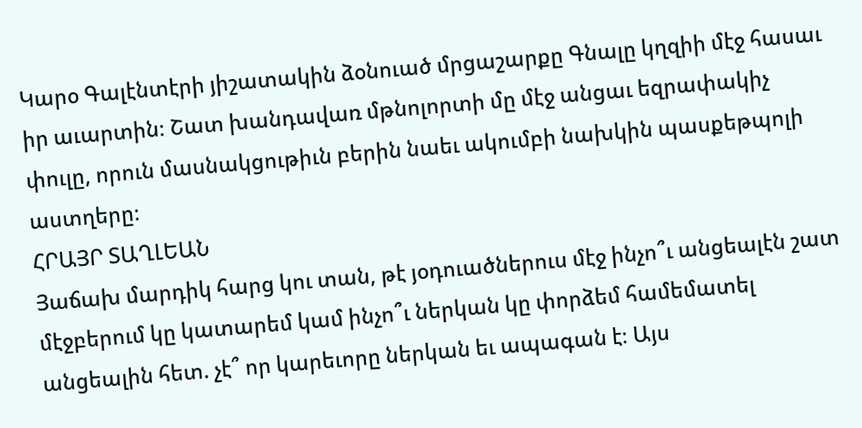Կարօ Գալէնտէրի յիշատակին ձօնուած մրցաշարքը Գնալը կղզիի մէջ հասաւ իր աւարտին։ Շատ խանդավառ մթնոլորտի մը մէջ անցաւ եզրափակիչ փուլը, որուն մասնակցութիւն բերին նաեւ ակումբի նախկին պասքեթպոլի աստղերը։
ՀՐԱՅՐ ՏԱՂԼԵԱՆ
Յաճախ մարդիկ հարց կու տան, թէ յօդուածներուս մէջ ինչո՞ւ անցեալէն շատ մէջբերում կը կատարեմ կամ ինչո՞ւ ներկան կը փորձեմ համեմատել անցեալին հետ. չէ՞ որ կարեւորը ներկան եւ ապագան է։ Այս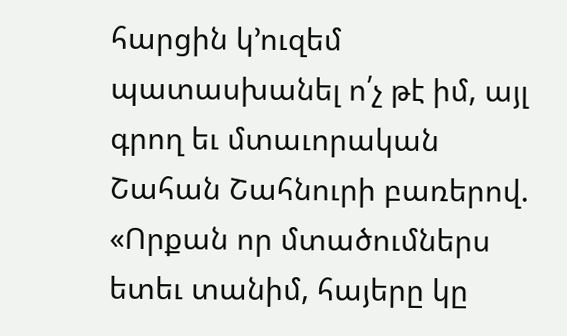հարցին կ՚ուզեմ պատասխանել ո՛չ թէ իմ, այլ գրող եւ մտաւորական Շահան Շահնուրի բառերով. «Որքան որ մտածումներս ետեւ տանիմ, հայերը կը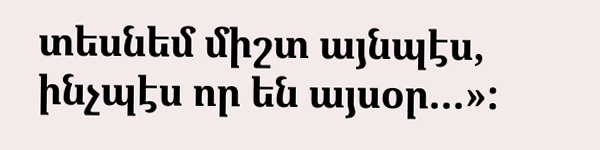տեսնեմ միշտ այնպէս, ինչպէս որ են այսօր...»: